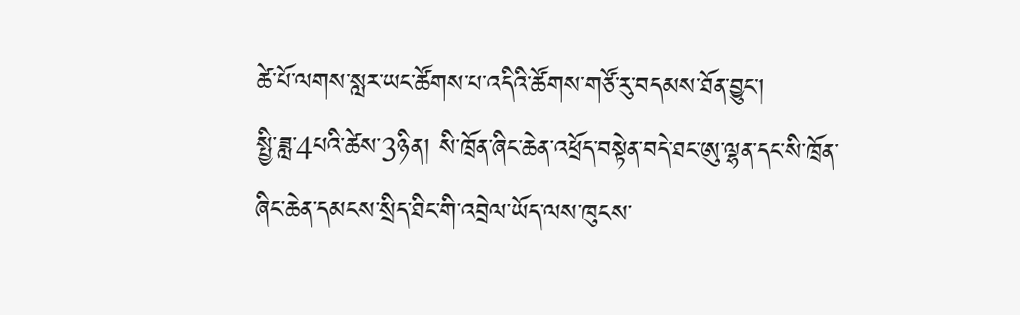ཚེ་པོ་ལགས་སླར་ཡང་ཚོགས་པ་འདིའི་ཚོགས་གཙོ་རུ་བདམས་ཐོན་བྱུང་།
སྤྱི་ཟླ་4པའི་ཚེས་3ཉིན། སི་ཁྲོན་ཞིང་ཆེན་འཕྲོད་བསྟེན་བདེ་ཐང་ཨུ་ལྷན་དང་སི་ཁྲོན་ཞིང་ཆེན་དམངས་སྲིད་ཐིང་གི་འབྲེལ་ཡོད་ལས་ཁུངས་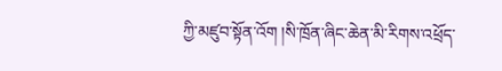ཀྱི་མཛུབ་སྟོན་འོག །སི་ཁྲོན་ཞིང་ཆེན་མི་རིགས་འཕྲོད་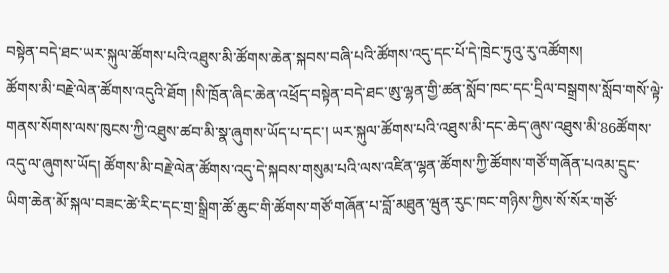བསྟེན་བདེ་ཐང་ཡར་སྐུལ་ཚོགས་པའི་འཐུས་མི་ཚོགས་ཆེན་སྐབས་བཞི་པའི་ཚོགས་འདུ་དང་པོ་དེ་ཁྲེང་ཏུའུ་རུ་འཚོགས།
ཚོགས་མི་བརྗེ་ལེན་ཚོགས་འདུའི་ཐོག །སི་ཁྲོན་ཞིང་ཆེན་འཕྲོད་བསྟེན་བདེ་ཐང་ཨུ་ལྷན་གྱི་ཚན་སློབ་ཁང་དང་དྲིལ་བསྒྲགས་སློབ་གསོ་ལྟེ་གནས་སོགས་ལས་ཁུངས་ཀྱི་འཐུས་ཚབ་མི་སྣ་ཞུགས་ཡོད་པ་དང་། ཡར་སྐུལ་ཚོགས་པའི་འཐུས་མི་དང་ཆེད་ཞུས་འཐུས་མི་86ཚོགས་འདུ་ལ་ཞུགས་ཡོད། ཚོགས་མི་བརྗེ་ལེན་ཚོགས་འདུ་དེ་སྐབས་གསུམ་པའི་ལས་འཛིན་ལྷན་ཚོགས་ཀྱི་ཚོགས་གཙོ་གཞོན་པའམ་དྲུང་ཡིག་ཆེན་མོ་སྐལ་བཟང་ཚེ་རིང་དང་གྲ་སྒྲིག་ཚོ་ཆུང་གི་ཚོགས་གཙོ་གཞོན་པ་བློ་མཐུན་ཝུན་རུང་ཁང་གཉིས་ཀྱིས་སོ་སོར་གཙོ་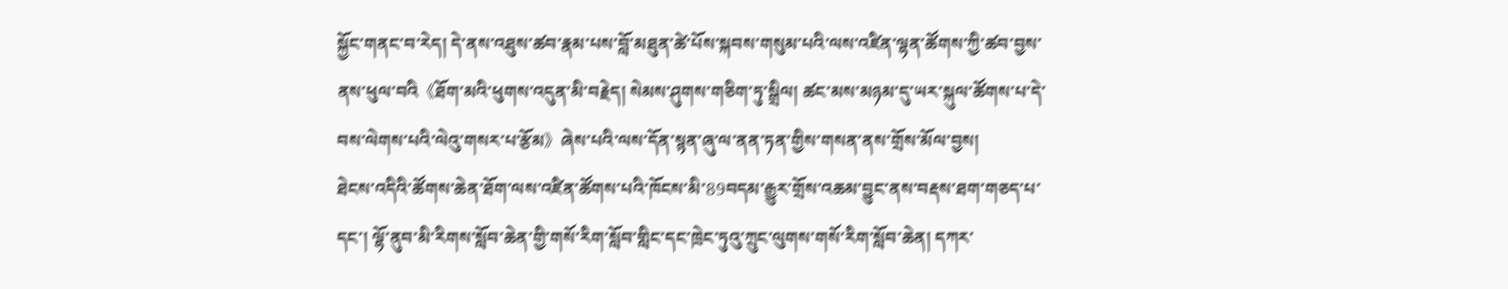སྐྱོང་གནང་བ་རེད། དེ་ནས་འཐུས་ཚབ་རྣམ་པས་བློ་མཐུན་ཚེ་པོས་སྐབས་གསུམ་པའི་ལས་འཛིན་ལྷན་ཚོགས་ཀྱི་ཚབ་བྱས་ནས་ཕུལ་བའི《ཐོག་མའི་ཕུགས་འདུན་མི་བརྗེད། སེམས་ཤུགས་གཅིག་ཏུ་སྒྲིལ། ཚང་མས་མཉམ་དུ་ཡར་སྐུལ་ཚོགས་པ་དེ་བས་ལེགས་པའི་ལེའུ་གསར་པ་རྩོམ》ཞེས་པའི་ལས་དོན་སྙན་ཞུ་ལ་ནན་ཏན་གྱིས་གསན་ནས་གྲོས་མོལ་བྱས།
ཐེངས་འདིའི་ཚོགས་ཆེན་ཐོག་ལས་འཛིན་ཚོགས་པའི་ཁོངས་མི་89བདམ་རྒྱུར་གྲོས་འཆམ་བྱུང་ནས་བརྡས་ཐག་གཅད་པ་དང་། ལྷོ་ནུབ་མི་རིགས་སློབ་ཆེན་གྱི་གསོ་རིག་སློབ་གླིང་དང་ཁྲེང་ཏུའུ་ཀྲུང་ལུགས་གསོ་རིག་སློབ་ཆེན། དཀར་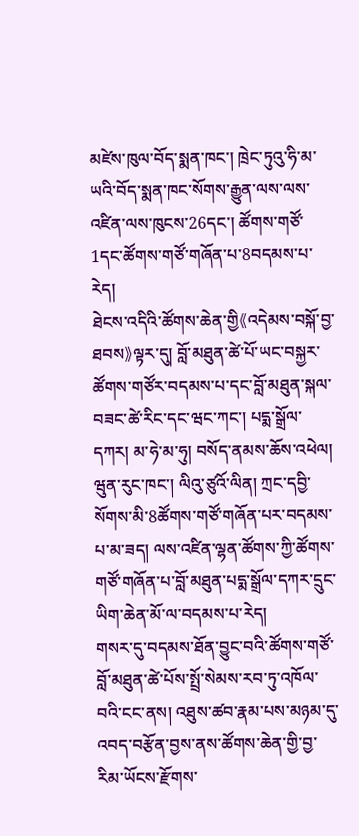མཛེས་ཁུལ་བོད་སྨན་ཁང་། ཁྲེང་ཏུའུ་ཧི་མ་ཡའི་བོད་སྨན་ཁང་སོགས་རྒྱུན་ལས་ལས་འཛིན་ལས་ཁུངས་26དང་། ཚོགས་གཙོ་1དང་ཚོགས་གཙོ་གཞོན་པ་8བདམས་པ་རེད།
ཐེངས་འདིའི་ཚོགས་ཆེན་གྱི《འདེམས་བསྐོ་བྱ་ཐབས》ལྟར་དུ། བློ་མཐུན་ཚེ་པོ་ཡང་བསྐྱར་ཚོགས་གཙོར་བདམས་པ་དང་བློ་མཐུན་སྐལ་བཟང་ཚེ་རིང་དང་ཝང་ཀང་། པདྨ་སྒྲོལ་དཀར། མ་ཧེ་མ་ཧུ། བསོད་ནམས་ཆོས་འཕེལ། ཝུན་རུང་ཁང་། ལིའུ་ཙུའོ་ལིན། ཀྲང་དབྱི་སོགས་མི་8ཚོགས་གཙོ་གཞོན་པར་བདམས་པ་མ་ཟད། ལས་འཛིན་ལྷན་ཚོགས་ཀྱི་ཚོགས་གཙོ་གཞོན་པ་བློ་མཐུན་པདྨ་སྒྲོལ་དཀར་དྲུང་ཡིག་ཆེན་མོ་ལ་བདམས་པ་རེད།
གསར་དུ་བདམས་ཐོན་བྱུང་བའི་ཚོགས་གཙོ་བློ་མཐུན་ཚེ་པོས་སྤྲོ་སེམས་རབ་ཏུ་འཁོལ་བའི་ངང་ནས། འཐུས་ཚབ་རྣམ་པས་མཉམ་དུ་འབད་བརྩོན་བྱས་ནས་ཚོགས་ཆེན་གྱི་བྱ་རིམ་ཡོངས་རྫོགས་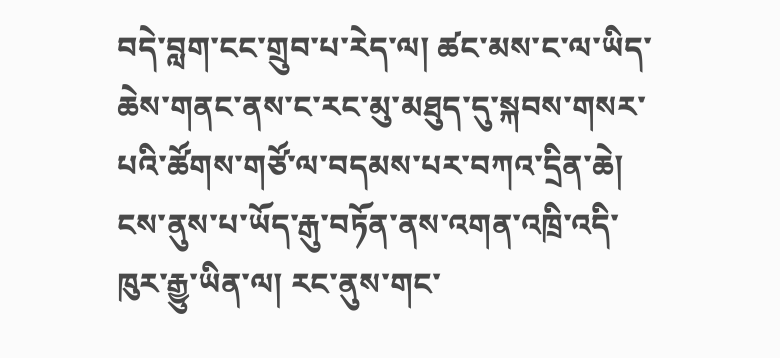བདེ་བླག་ངང་གྲུབ་པ་རེད་ལ། ཚང་མས་ང་ལ་ཡིད་ཆེས་གནང་ནས་ང་རང་མུ་མཐུད་དུ་སྐབས་གསར་པའི་ཚོགས་གཙོ་ལ་བདམས་པར་བཀའ་དྲིན་ཆེ། ངས་ནུས་པ་ཡོད་རྒུ་བཏོན་ནས་འགན་འཁྲི་འདི་ཁུར་རྒྱུ་ཡིན་ལ། རང་ནུས་གང་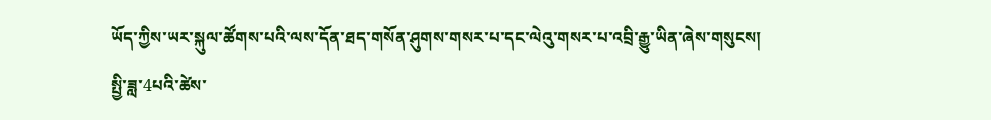ཡོད་ཀྱིས་ཡར་སྐུལ་ཚོགས་པའི་ལས་དོན་ཐད་གསོན་ཤུགས་གསར་པ་དང་ལེའུ་གསར་པ་འབྲི་རྒྱུ་ཡིན་ཞེས་གསུངས།
སྤྱི་ཟླ་4པའི་ཚེས་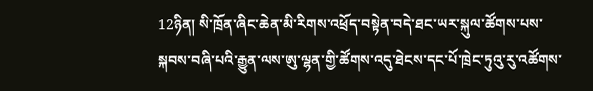12ཉིན། སི་ཁྲོན་ཞིང་ཆེན་མི་རིགས་འཕྲོད་བསྟེན་བདེ་ཐང་ཡར་སྐུལ་ཚོགས་པས་སྐབས་བཞི་པའི་རྒྱུན་ལས་ཨུ་ལྷན་གྱི་ཚོགས་འདུ་ཐེངས་དང་པོ་ཁྲེང་ཏུའུ་རུ་འཚོགས་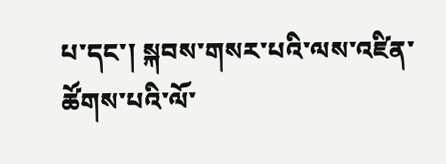པ་དང་། སྐབས་གསར་པའི་ལས་འཛིན་ཚོགས་པའི་ལོ་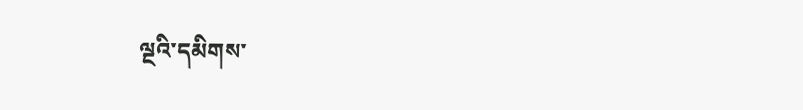ལྔའི་དམིགས་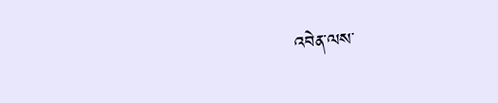འབེན་ལས་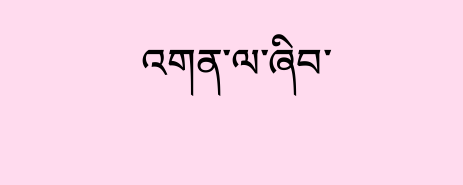འགན་ལ་ཞིབ་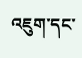འཇུག་དང་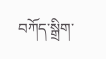བཀོད་སྒྲིག་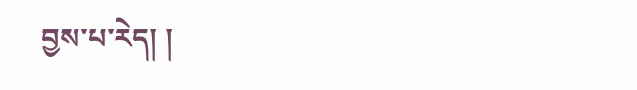བྱས་པ་རེད། །